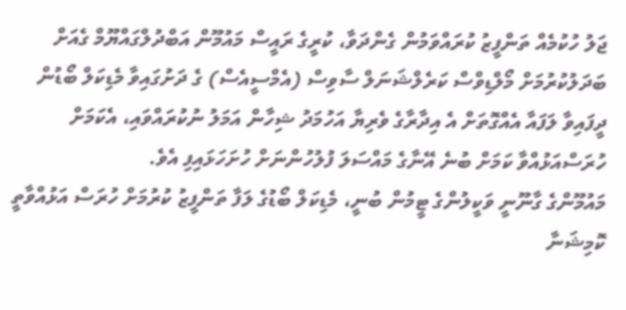ޖަލު ހުކުމެއް ތަންފީޒު ކުރައްވަމުން ގެންދަވާ، ކުރީގެ ރައީސް މައުމޫން އަބްދުލްގައްޔޫމް ގެއަށް ބަދަލުކުރުމަށް މޯލްޑިވްސް ކަރެލްޝަނަލް ސާވިސް (އެމްސީއެސް) ގެ ދަށުގައިވާ މެޑިކަލް ބޯޑުން ދީފައިވާ ލަފައާ އެއްގޮތަށް އެ އިދާރާގެ ވެރިޔާ އަހުމަދު ޝިހާން އަމަލު ނުކުރައްވައި، އެކަމަށް ހުރަސްއަޅުއްވާ ކަމަށް ބުނެ އޭނާގެ މައްސަލަ ފުލުހުންނަށް ހުށަހަޅައިފި އެވެ.
މައުމޫންގެ ގާނޫނީ ވަކީލުންގެ ޓީމުން ބުނީ، މެޑިކަލް ބޯޑުގެ ލަފާ ތަންފީޒު ކުރުމަށް ހުރަސް އަޅުއްވާތީ ކޮމިޝަނާ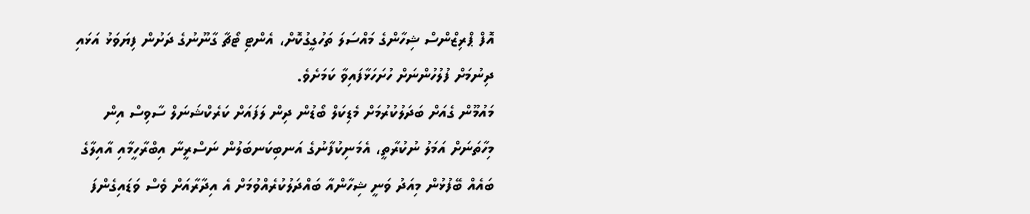އޮފް ޕްރިޒްންސް ޝިހާންގެ މައްސަލަ ތަހުގީގުކޮށް، އެންޓި ޓޯޗާ ގާނޫނުގެ ދަށުން ފިޔަވަޅު އަޅައި ދިނުމަށް ފުލުހުންނަށް ހުށަހަޅާފައިވާ ކަމަށެވެ.
މައުމޫން ގެއަށް ބަދަލުކުރުމަށް މެޑިކަލް ބޯޑުން ދިން ލަފައަށް ކަރެކްޝަނަލް ސާވިސް އިން މިހާތަނަށް އަމަލު ނުކުރާތީ، އެމަނިކުފާނުގެ އަނބިކަނބަލުން ނަސްރީނާ އިބްރާހީމާއި އާއިލާގެ ބައެއް ބޭފުޅުން މިއަދު ވަނީ ޝިހާންއާ ބައްދަލުކުރެއްވުމަށް އެ އިދާރާއަށް ވެސް ވަޑައިގެންފަ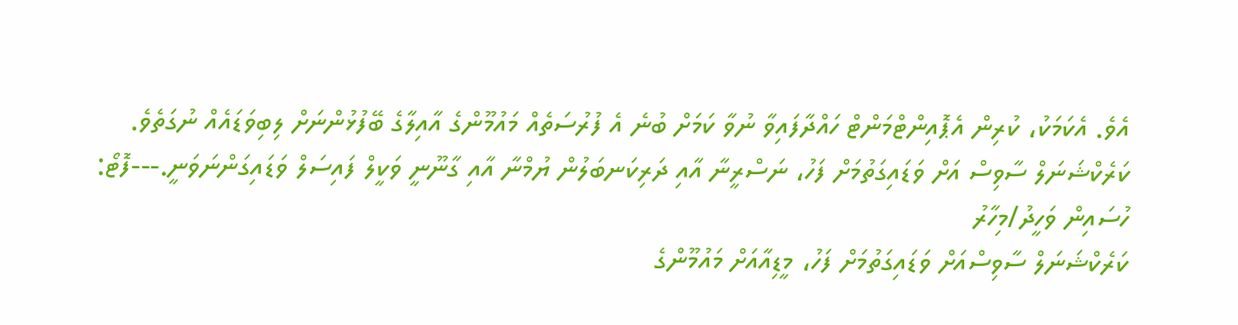އެވެ. އެކަމަކު، ކުރިން އެޕޮއިންޓްމަންޓް ހައްދާފައިވާ ނުވާ ކަމަށް ބުނެ އެ ފުރުސަތެއް މައުމޫންގެ އާއިލާގެ ބޭފުޅުންނަށް ލިބިވަޑައެއް ނުގަތެވެ.
ކަރެކްޝަނަލް ސާވިސް އަށް ވަޑައިގަތުމަށް ފަހު، ނަސްރީނާ އާއި ދަރިކަނބަލުން ޔުމްނާ އާއި ގާނޫނީ ވަކީލް ފައިސަލް ވަޑައިގަންނަވަނީ.---ފޮޓޯ: ހުސައިން ވަހީދު/މިހާރު
ކަރެކްޝަނަލް ސާވިސްއަށް ވަޑައިގަތުމަށް ފަހު، މީޑިއާއަށް މައުމޫންގެ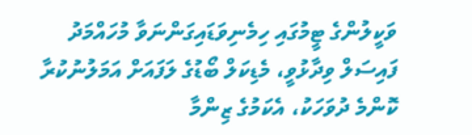ވަކީލުންގެ ޓީމުގައި ހިމެނިވަޑައިގަންނަވާ މުހައްމަދު ފައިސަލް ވިދާޅުވީ، މެޑިކަލް ބޯޑުގެ ލަފައަށް އަމަލުނުކުރާ ކޮންމެ ދުވަހަކު، އެކަމުގެ ޒިންމާ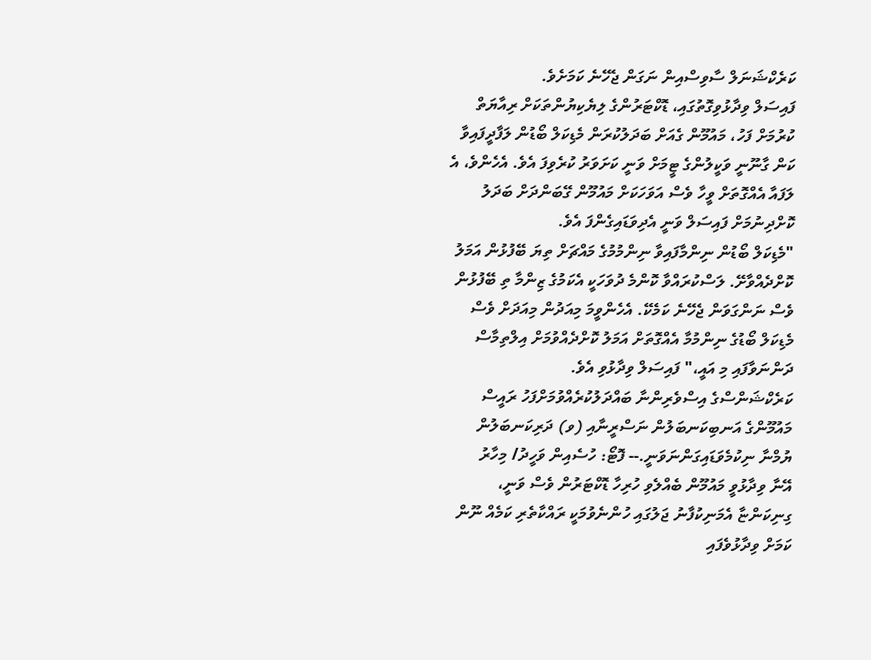ކަރެކްޝަނަލް ސާވިސްއިން ނަގަން ޖެހޭނެ ކަމަށެވެ.
ފައިސަލް ވިދާޅުވިގޮތުގައި، ޑޮކްޓަރުންގެ ލިޔެކިޔުންތަކަށް ރިއާޔަތް ކުރުމަށް ފަހު، މައުމޫން ގެއަށް ބަދަލުކުރަން މެޑިކަލް ބޯޑުން ލަފާދީފައިވާ ކަން ގާނޫނީ ވަކީލުންގެ ޓީމަށް ވަނީ ކަށަވަރު ކުރެވިފަ އެވެ. އެހެންވެ، އެ ލަފައާ އެއްގޮތަށް ވީހާ ވެސް އަވަހަކަށް މައުމޫން ގޭބަންދަށް ބަދަލު ކޮށްދިނުމަށް ފައިސަލް ވަނީ އެދިވަޑައިގެންފަ އެވެ.
"މެޑިކަލް ބޯޑުން ނިންމާފައިވާ ނިންމުމުގެ މައްޗަށް ތިޔަ ބޭފުޅުން އަމަލު ކޮށްދެއްވާށޭ. ލަސްކުރައްވާ ކޮންމެ ދުވަހަކީ އެކަމުގެ ޒިންމާ ތި ބޭފުޅުން ވެސް ނަންގަވަން ޖެހޭނެ ކަމެކޭ. އެހެންވީމަ މިއަދުން މިއަދަށް ވެސް މެޑިކަލް ބޯޑުގެ ނިންމުމާ އެއްގޮތަށް އަމަލު ކޮށްދެއްވުމަށް އިލްތިމާސް ދަންނަވާފައި މި އައީ،" ފައިސަލް ވިދާޅުވި އެވެ.
ކަރެކްޝަންސްގެ އިސްވެރިންނާ ބައްދަލުކުރެއްވުމަށްފަހު ރައީސް މައުމޫންގެ އަނބިކަނބަލުން ނަސްރީނާއި (ވ) ދަރިކަނބަލުން ޔުމްނާ ނިކުމެވަޑައިގަންނަވަނީ.-- ފޮޓޯ: ހުސެއިން ވަހީދު/ މިހާރު
އޭނާ ވިދާޅުވީ މައުމޫން ބެއްލެވި ހުރިހާ ޑޮކްޓަރުން ވެސް ވަނީ، ގިނިކަންޏާ އެމަނިކުފާނު ޖަލުގައި ހުންނެވުމަކީ ރައްކާތެރި ކަމެއް ނޫން ކަމަށް ވިދާޅުވެފައި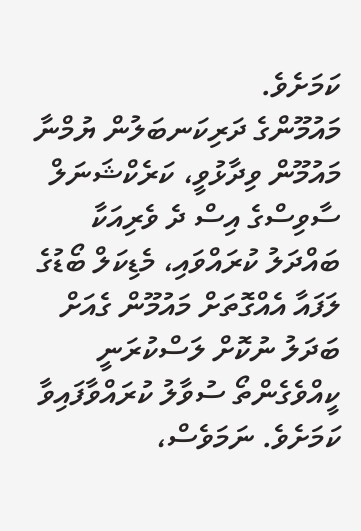ކަމަށެވެ.
މައުމޫންގެ ދަރިކަނބަލުން ޔުމްނާ މައުމޫން ވިދާޅުވީ، ކަރެކްޝަނަލް ސާވިސްގެ އިސް ދެ ވެރިއަކާ ބައްދަލު ކުރައްވައި، މެޑިކަލް ބޯޑުގެ ލަފައާ އެއްގޮތަށް މައުމޫން ގެއަށް ބަދަލު ނުކޮށް ލަސްކުރަނީ ކީއްވެގެންތޯ ސުވާލު ކުރައްވާފައިވާ ކަމަށެވެ. ނަމަވެސް،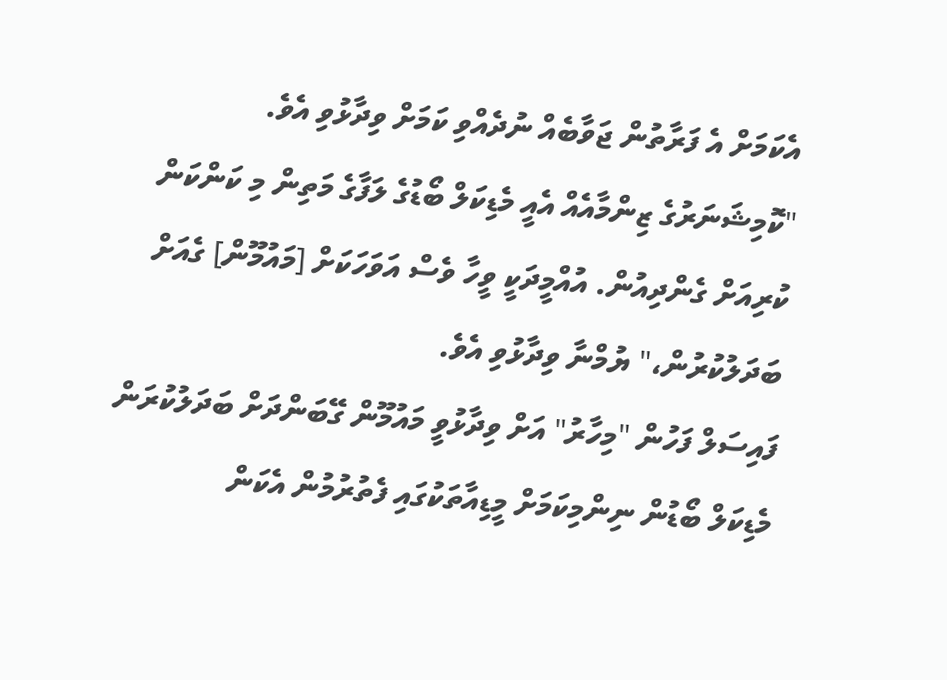އެކަމަށް އެ ފަރާތުން ޖަވާބެއް ނުދެއްވި ކަމަށް ވިދާޅުވި އެވެ.
"ކޮމިޝަނަރުގެ ޒިންމާއެއް އެއީ މެޑިކަލް ބޯޑުގެ ލަފާގެ މަތިން މި ކަންކަން ކުރިއަށް ގެންދިއުން. އުއްމީދަކީ ވީހާ ވެސް އަވަހަކަށް [މައުމޫން] ގެއަށް ބަދަލުކުރުން،" ޔުމްނާ ވިދާޅުވި އެވެ.
ފައިސަލް ފަހުން "މިހާރު" އަށް ވިދާޅުވީ މައުމޫން ގޭބަންދަށް ބަދަލުކުރަން މެޑިކަލް ބޯޑުން ނިންމިކަމަށް މީޑިއާތަކުގައި ފެތުރުމުން އެކަން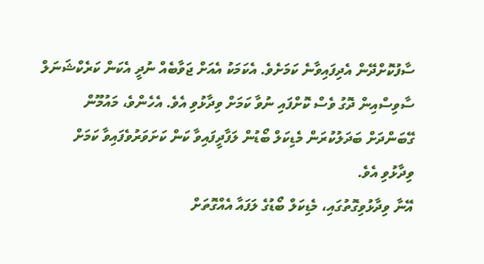ސާފުކޮށްދޭން އެދިފައިވާނެ ކަމަށެވެ. އެކަމަކު އެއަށް ޖަވާބެއް ނުދީ އެކަން ކަރެކްޝަނަލް ސާވިސްއިން ދޮގު ވެސް ކޮށްފައި ނުވާ ކަމަށް ވިދާޅުވި އެވެ. އެހެންވެ، މައުމޫން ގޭބަންދަށް ބަދަލުކުރަން މެޑިކަލް ބޯޑުން ލަފާދީފައިވާ ކަން ކަށަވަރުވެފައިވާ ކަމަށް ވިދާޅުވި އެވެ.
އޭނާ ވިދާޅުވިގޮތުގައި، މެޑިކަލް ބޯޑުގެ ލަފައާ އެއްގޮތަށް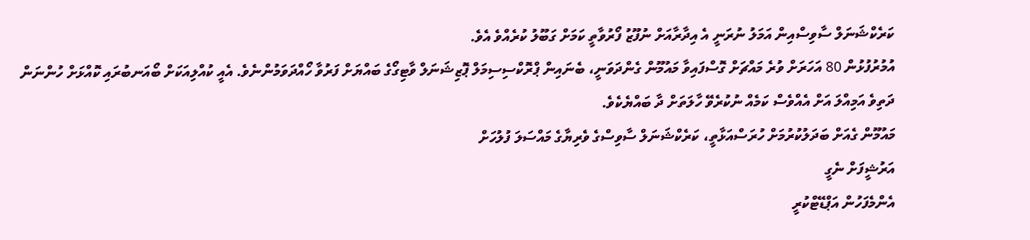ކަރެކްޝަނަލް ސާވިސްއިން އަމަލު ނުރަނީ އެ އިދާރާއަށް ނުފޫޒު ފޯރުވާތީ ކަމަށް ގަބޫލު ކުރެއްވެ އެވެ.
އުމުރުފުޅުން 80 އަހަރަށް ވުރެ މައްޗަށް ގޮސްފައިވާ މައުމޫން ގެންދަވަނީ، ބެނައިން ޕްރޮކްސިސިމަލް ޕޮޒިޝަނަލް ވާޓިގޯގެ ބައްޔަށް ފަރުވާ ހޯއްދަވަމުންނެވެ. އެއީ ކުއްލިއަކަށް ބޯއަނބުރައި ކޮއްޅަށް ހުންނަން ދަތިވެ އަމިއްލަ އަށް އެއްވެސް ކަމެއް ނުކުރެވޭ ހާލަތަށް ދާ ބައްޔެކެވެ.
މައުމޫން ގެއަށް ބަދަލުކުރުމަށް ހުރަސްއަޅާތީ، ކަރެކްޝަނަލް ސާވިސްގެ ވެރިޔާގެ މައްސަލަ ފުލުހަށް
އަރުޝީފަށް ނެގީ
އެންމެފަހުން އަޕްޑޭޓްކުރީ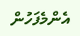އެންމެފަހުން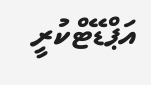އަޕްޑޭޓްކުރީ